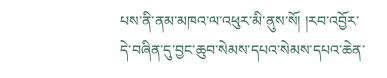པས་ནི་ནམ་མཁའ་ལ་འཕུར་མི་ནུས་སོ། །རབ་འབྱོར་དེ་བཞིན་དུ་བྱང་ཆུབ་སེམས་དཔའ་སེམས་དཔའ་ཆེན་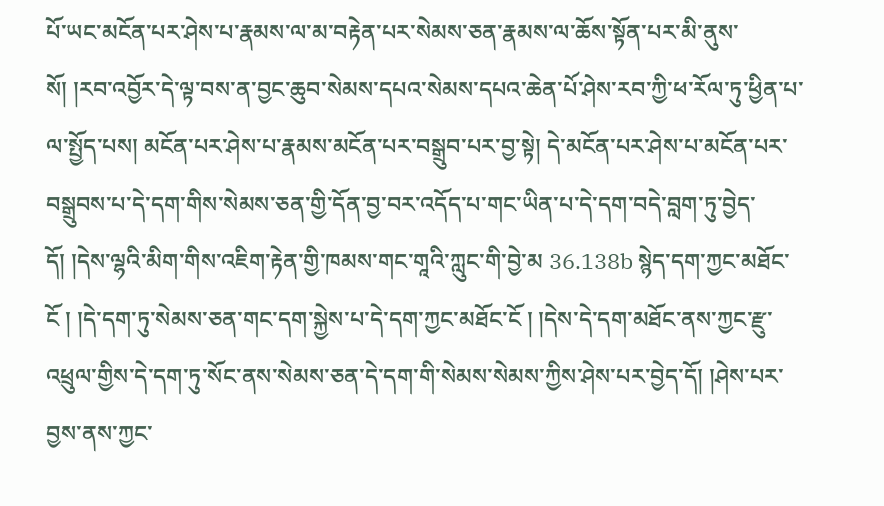པོ་ཡང་མངོན་པར་ཤེས་པ་རྣམས་ལ་མ་བརྟེན་པར་སེམས་ཅན་རྣམས་ལ་ཆོས་སྟོན་པར་མི་ནུས་སོ། །རབ་འབྱོར་དེ་ལྟ་བས་ན་བྱང་ཆུབ་སེམས་དཔའ་སེམས་དཔའ་ཆེན་པོ་ཤེས་རབ་ཀྱི་ཕ་རོལ་ཏུ་ཕྱིན་པ་ལ་སྤྱོད་པས། མངོན་པར་ཤེས་པ་རྣམས་མངོན་པར་བསྒྲུབ་པར་བྱ་སྟེ། དེ་མངོན་པར་ཤེས་པ་མངོན་པར་བསྒྲུབས་པ་དེ་དག་གིས་སེམས་ཅན་གྱི་དོན་བྱ་བར་འདོད་པ་གང་ཡིན་པ་དེ་དག་བདེ་བླག་ཏུ་བྱེད་དོ། །དེས་ལྷའི་མིག་གིས་འཇིག་རྟེན་གྱི་ཁམས་གང་གཱའི་ཀླུང་གི་བྱེ་མ 36.138b སྙེད་དག་ཀྱང་མཐོང་ངོ ། །དེ་དག་ཏུ་སེམས་ཅན་གང་དག་སྐྱེས་པ་དེ་དག་ཀྱང་མཐོང་ངོ ། །དེས་དེ་དག་མཐོང་ནས་ཀྱང་རྫུ་འཕྲུལ་གྱིས་དེ་དག་ཏུ་སོང་ནས་སེམས་ཅན་དེ་དག་གི་སེམས་སེམས་ཀྱིས་ཤེས་པར་བྱེད་དོ། །ཤེས་པར་བྱས་ནས་ཀྱང་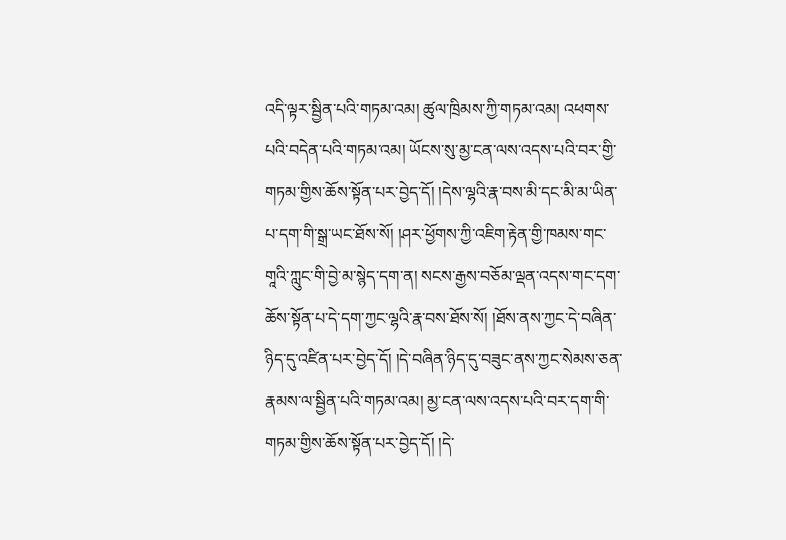འདི་ལྟར་སྦྱིན་པའི་གཏམ་འམ། ཚུལ་ཁྲིམས་ཀྱི་གཏམ་འམ། འཕགས་པའི་བདེན་པའི་གཏམ་འམ། ཡོངས་སུ་མྱ་ངན་ལས་འདས་པའི་བར་གྱི་གཏམ་གྱིས་ཆོས་སྟོན་པར་བྱེད་དོ། །དེས་ལྷའི་རྣ་བས་མི་དང་མི་མ་ཡིན་པ་དག་གི་སྒྲ་ཡང་ཐོས་སོ། །ཤར་ཕྱོགས་ཀྱི་འཇིག་རྟེན་གྱི་ཁམས་གང་གཱའི་ཀླུང་གི་བྱེ་མ་སྙེད་དག་ན། སངས་རྒྱས་བཅོམ་ལྡན་འདས་གང་དག་ཆོས་སྟོན་པ་དེ་དག་ཀྱང་ལྷའི་རྣ་བས་ཐོས་སོ། །ཐོས་ནས་ཀྱང་དེ་བཞིན་ཉིད་དུ་འཛིན་པར་བྱེད་དོ། །དེ་བཞིན་ཉིད་དུ་བཟུང་ནས་ཀྱང་སེམས་ཅན་རྣམས་ལ་སྦྱིན་པའི་གཏམ་འམ། མྱ་ངན་ལས་འདས་པའི་བར་དག་གི་གཏམ་གྱིས་ཆོས་སྟོན་པར་བྱེད་དོ། །དེ་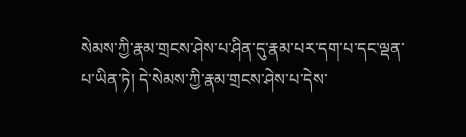སེམས་ཀྱི་རྣམ་གྲངས་ཤེས་པ་ཤིན་དུ་རྣམ་པར་དག་པ་དང་ལྡན་པ་ཡིན་ཏེ། དེ་སེམས་ཀྱི་རྣམ་གྲངས་ཤེས་པ་དེས་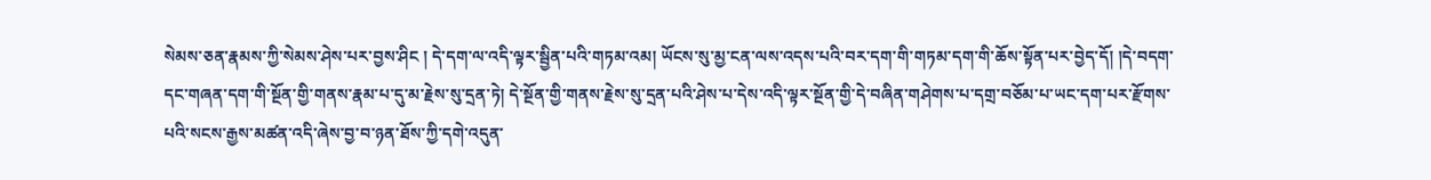སེམས་ཅན་རྣམས་ཀྱི་སེམས་ཤེས་པར་བྱས་ཤིང ། དེ་དག་ལ་འདི་ལྟར་སྦྱིན་པའི་གཏམ་འམ། ཡོངས་སུ་མྱ་ངན་ལས་འདས་པའི་བར་དག་གི་གཏམ་དག་གི་ཆོས་སྟོན་པར་བྱེད་དོ། །དེ་བདག་དང་གཞན་དག་གི་སྔོན་གྱི་གནས་རྣམ་པ་དུ་མ་རྗེས་སུ་དྲན་ཏེ། དེ་སྔོན་གྱི་གནས་རྗེས་སུ་དྲན་པའི་ཤེས་པ་དེས་འདི་ལྟར་སྔོན་གྱི་དེ་བཞིན་གཤེགས་པ་དགྲ་བཅོམ་པ་ཡང་དག་པར་རྫོགས་པའི་སངས་རྒྱས་མཚན་འདི་ཞེས་བྱ་བ་ཉན་ཐོས་ཀྱི་དགེ་འདུན་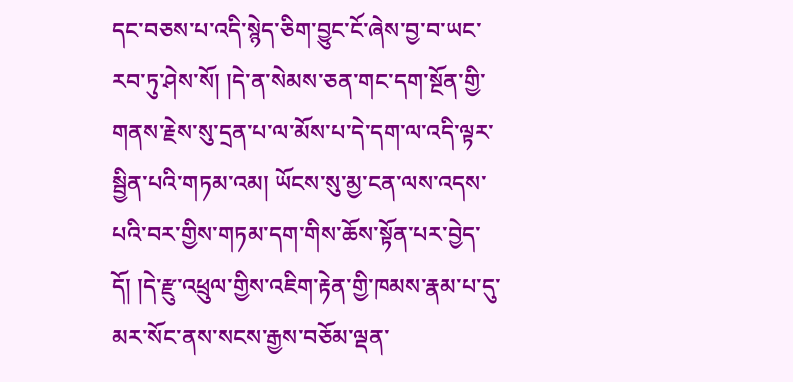དང་བཅས་པ་འདི་སྙེད་ཅིག་བྱུང་ངོ་ཞེས་བྱ་བ་ཡང་རབ་ཏུ་ཤེས་སོ། །དེ་ན་སེམས་ཅན་གང་དག་སྔོན་གྱི་གནས་རྗེས་སུ་དྲན་པ་ལ་མོས་པ་དེ་དག་ལ་འདི་ལྟར་སྦྱིན་པའི་གཏམ་འམ། ཡོངས་སུ་མྱ་ངན་ལས་འདས་པའི་བར་གྱིས་གཏམ་དག་གིས་ཆོས་སྟོན་པར་བྱེད་དོ། །དེ་རྫུ་འཕྲུལ་གྱིས་འཇིག་རྟེན་གྱི་ཁམས་རྣམ་པ་དུ་མར་སོང་ནས་སངས་རྒྱས་བཅོམ་ལྡན་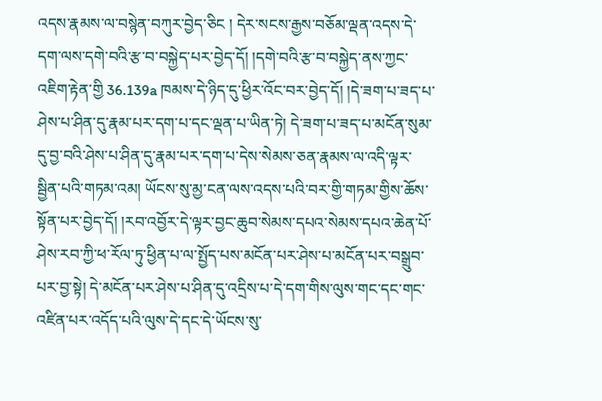འདས་རྣམས་ལ་བསྙེན་བཀུར་བྱེད་ཅིང ། དེར་སངས་རྒྱས་བཅོམ་ལྡན་འདས་དེ་དག་ལས་དགེ་བའི་རྩ་བ་བསྐྱེད་པར་བྱེད་དོ། །དགེ་བའི་རྩ་བ་བསྐྱེད་ནས་ཀྱང་འཇིག་རྟེན་གྱི 36.139a ཁམས་དེ་ཉིད་དུ་ཕྱིར་འོང་བར་བྱེད་དོ། །དེ་ཟག་པ་ཟད་པ་ཤེས་པ་ཤིན་དུ་རྣམ་པར་དག་པ་དང་ལྡན་པ་ཡིན་ཏེ། དེ་ཟག་པ་ཟད་པ་མངོན་སུམ་དུ་བྱ་བའི་ཤེས་པ་ཤིན་དུ་རྣམ་པར་དག་པ་དེས་སེམས་ཅན་རྣམས་ལ་འདི་ལྟར་སྦྱིན་པའི་གཏམ་འམ། ཡོངས་སུ་མྱ་ངན་ལས་འདས་པའི་བར་གྱི་གཏམ་གྱིས་ཆོས་སྟོན་པར་བྱེད་དོ། །རབ་འབྱོར་དེ་ལྟར་བྱང་ཆུབ་སེམས་དཔའ་སེམས་དཔའ་ཆེན་པོ་ཤེས་རབ་ཀྱི་ཕ་རོལ་ཏུ་ཕྱིན་པ་ལ་སྤྱོད་པས་མངོན་པར་ཤེས་པ་མངོན་པར་བསྒྲུབ་པར་བྱ་སྟེ། དེ་མངོན་པར་ཤེས་པ་ཤིན་དུ་འདྲིས་པ་དེ་དག་གིས་ལུས་གང་དང་གང་འཛིན་པར་འདོད་པའི་ལུས་དེ་དང་དེ་ཡོངས་སུ་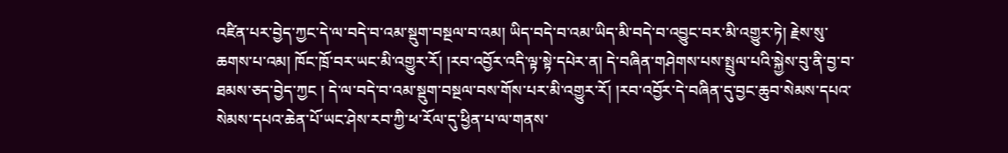འཛིན་པར་བྱེད་ཀྱང་དེ་ལ་བདེ་བ་འམ་སྡུག་བསྔལ་བ་འམ། ཡིད་བདེ་བ་འམ་ཡིད་མི་བདེ་བ་འབྱུང་བར་མི་འགྱུར་ཏེ། རྗེས་སུ་ཆགས་པ་འམ། ཁོང་ཁྲོ་བར་ཡང་མི་འགྱུར་རོ། །རབ་འབྱོར་འདི་ལྟ་སྟེ་དཔེར་ན། དེ་བཞིན་གཤེགས་པས་སྤྲུལ་པའི་སྐྱེས་བུ་ནི་བྱ་བ་ཐམས་ཅད་བྱེད་ཀྱང ། དེ་ལ་བདེ་བ་འམ་སྡུག་བསྔལ་བས་གོས་པར་མི་འགྱུར་རོ། །རབ་འབྱོར་དེ་བཞིན་དུ་བྱང་ཆུབ་སེམས་དཔའ་སེམས་དཔའ་ཆེན་པོ་ཡང་ཤེས་རབ་ཀྱི་ཕ་རོལ་དུ་ཕྱིན་པ་ལ་གནས་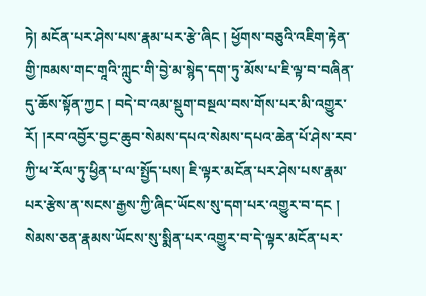ཏེ། མངོན་པར་ཤེས་པས་རྣམ་པར་རྩེ་ཞིང ། ཕྱོགས་བཅུའི་འཇིག་རྟེན་གྱི་ཁམས་གང་གཱའི་ཀླུང་གི་བྱེ་མ་སྙེད་དག་ཏུ་མོས་པ་ཇི་ལྟ་བ་བཞིན་དུ་ཆོས་སྟོན་ཀྱང ། བདེ་བ་འམ་སྡུག་བསྔལ་བས་གོས་པར་མི་འགྱུར་རོ། །རབ་འབྱོར་བྱང་ཆུབ་སེམས་དཔའ་སེམས་དཔའ་ཆེན་པོ་ཤེས་རབ་ཀྱི་ཕ་རོལ་ཏུ་ཕྱིན་པ་ལ་སྤྱོད་པས། ཇི་ལྟར་མངོན་པར་ཤེས་པས་རྣམ་པར་རྩེས་ན་སངས་རྒྱས་ཀྱི་ཞིང་ཡོངས་སུ་དག་པར་འགྱུར་བ་དང ། སེམས་ཅན་རྣམས་ཡོངས་སུ་སྨིན་པར་འགྱུར་བ་དེ་ལྟར་མངོན་པར་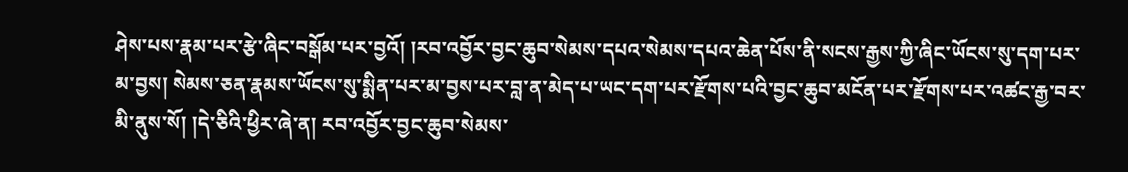ཤེས་པས་རྣམ་པར་རྩེ་ཞིང་བསྒོམ་པར་བྱའོ། །རབ་འབྱོར་བྱང་ཆུབ་སེམས་དཔའ་སེམས་དཔའ་ཆེན་པོས་ནི་སངས་རྒྱས་ཀྱི་ཞིང་ཡོངས་སུ་དག་པར་མ་བྱས། སེམས་ཅན་རྣམས་ཡོངས་སུ་སྨིན་པར་མ་བྱས་པར་བླ་ན་མེད་པ་ཡང་དག་པར་རྫོགས་པའི་བྱང་ཆུབ་མངོན་པར་རྫོགས་པར་འཚང་རྒྱ་བར་མི་ནུས་སོ། །དེ་ཅིའི་ཕྱིར་ཞེ་ན། རབ་འབྱོར་བྱང་ཆུབ་སེམས་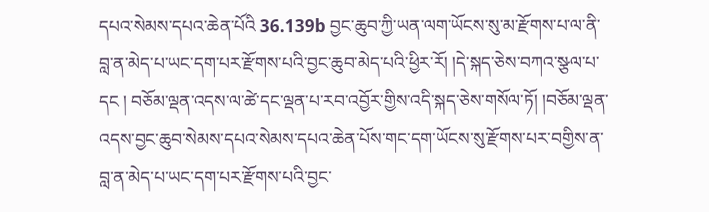དཔའ་སེམས་དཔའ་ཆེན་པོའི 36.139b བྱང་ཆུབ་ཀྱི་ཡན་ལག་ཡོངས་སུ་མ་རྫོགས་པ་ལ་ནི་བླ་ན་མེད་པ་ཡང་དག་པར་རྫོགས་པའི་བྱང་ཆུབ་མེད་པའི་ཕྱིར་རོ། །དེ་སྐད་ཅེས་བཀའ་སྩལ་པ་དང ། བཅོམ་ལྡན་འདས་ལ་ཚེ་དང་ལྡན་པ་རབ་འབྱོར་གྱིས་འདི་སྐད་ཅེས་གསོལ་ཏོ། །བཅོམ་ལྡན་འདས་བྱང་ཆུབ་སེམས་དཔའ་སེམས་དཔའ་ཆེན་པོས་གང་དག་ཡོངས་སུ་རྫོགས་པར་བགྱིས་ན་བླ་ན་མེད་པ་ཡང་དག་པར་རྫོགས་པའི་བྱང་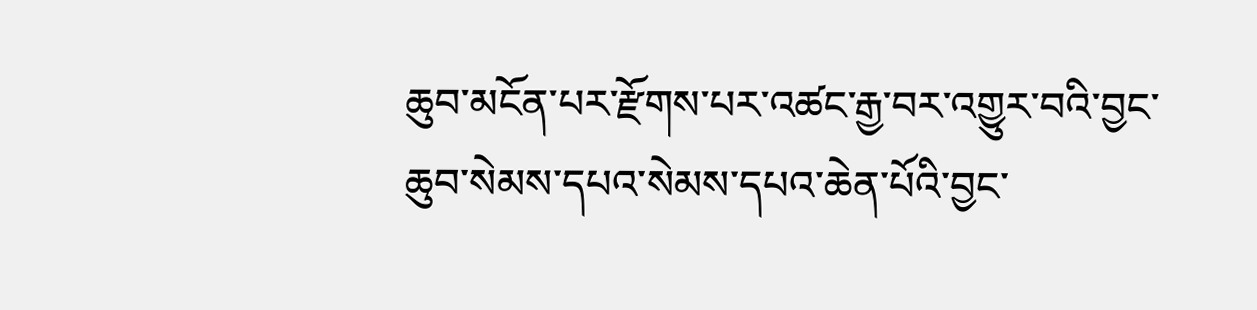ཆུབ་མངོན་པར་རྫོགས་པར་འཚང་རྒྱ་བར་འགྱུར་བའི་བྱང་ཆུབ་སེམས་དཔའ་སེམས་དཔའ་ཆེན་པོའི་བྱང་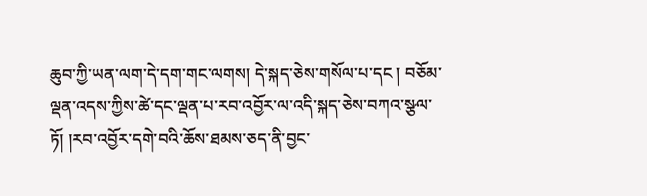ཆུབ་ཀྱི་ཡན་ལག་དེ་དག་གང་ལགས། དེ་སྐད་ཅེས་གསོལ་པ་དང ། བཅོམ་ལྡན་འདས་ཀྱིས་ཚེ་དང་ལྡན་པ་རབ་འབྱོར་ལ་འདི་སྐད་ཅེས་བཀའ་སྩལ་ཏོ། །རབ་འབྱོར་དགེ་བའི་ཆོས་ཐམས་ཅད་ནི་བྱང་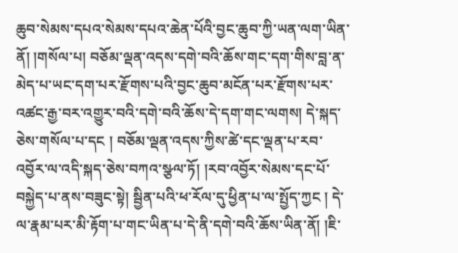ཆུབ་སེམས་དཔའ་སེམས་དཔའ་ཆེན་པོའི་བྱང་ཆུབ་ཀྱི་ཡན་ལག་ཡིན་ནོ། །གསོལ་པ། བཅོམ་ལྡན་འདས་དགེ་བའི་ཆོས་གང་དག་གིས་བླ་ན་མེད་པ་ཡང་དག་པར་རྫོགས་པའི་བྱང་ཆུབ་མངོན་པར་རྫོགས་པར་འཚང་རྒྱ་བར་འགྱུར་བའི་དགེ་བའི་ཆོས་དེ་དག་གང་ལགས། དེ་སྐད་ཅེས་གསོལ་པ་དང ། བཅོམ་ལྡན་འདས་ཀྱིས་ཚེ་དང་ལྡན་པ་རབ་འབྱོར་ལ་འདི་སྐད་ཅེས་བཀའ་སྩལ་ཏོ། །རབ་འབྱོར་སེམས་དང་པོ་བསྐྱེད་པ་ནས་བཟུང་སྟེ། སྦྱིན་པའི་ཕ་རོལ་དུ་ཕྱིན་པ་ལ་སྤྱོད་ཀྱང ། དེ་ལ་རྣམ་པར་མི་རྟོག་པ་གང་ཡིན་པ་དེ་ནི་དགེ་བའི་ཆོས་ཡིན་ནོ། །ཇི་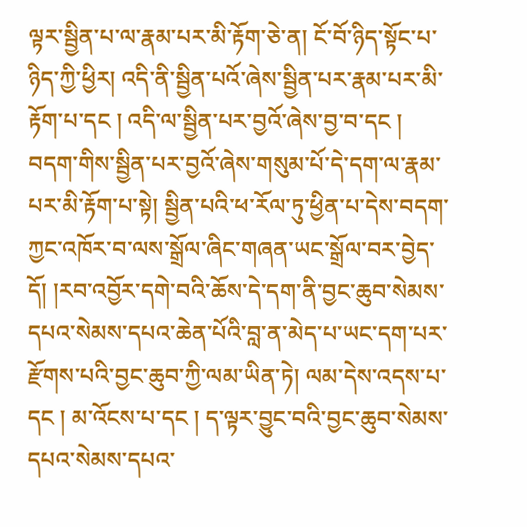ལྟར་སྦྱིན་པ་ལ་རྣམ་པར་མི་རྟོག་ཅེ་ན། ངོ་བོ་ཉིད་སྟོང་པ་ཉིད་ཀྱི་ཕྱིར། འདི་ནི་སྦྱིན་པའོ་ཞེས་སྦྱིན་པར་རྣམ་པར་མི་རྟོག་པ་དང ། འདི་ལ་སྦྱིན་པར་བྱའོ་ཞེས་བྱ་བ་དང ། བདག་གིས་སྦྱིན་པར་བྱའོ་ཞེས་གསུམ་པོ་དེ་དག་ལ་རྣམ་པར་མི་རྟོག་པ་སྟེ། སྦྱིན་པའི་ཕ་རོལ་ཏུ་ཕྱིན་པ་དེས་བདག་ཀྱང་འཁོར་བ་ལས་སྒྲོལ་ཞིང་གཞན་ཡང་སྒྲོལ་བར་བྱེད་དོ། །རབ་འབྱོར་དགེ་བའི་ཆོས་དེ་དག་ནི་བྱང་ཆུབ་སེམས་དཔའ་སེམས་དཔའ་ཆེན་པོའི་བླ་ན་མེད་པ་ཡང་དག་པར་རྫོགས་པའི་བྱང་ཆུབ་ཀྱི་ལམ་ཡིན་ཏེ། ལམ་དེས་འདས་པ་དང ། མ་འོངས་པ་དང ། ད་ལྟར་བྱུང་བའི་བྱང་ཆུབ་སེམས་དཔའ་སེམས་དཔའ་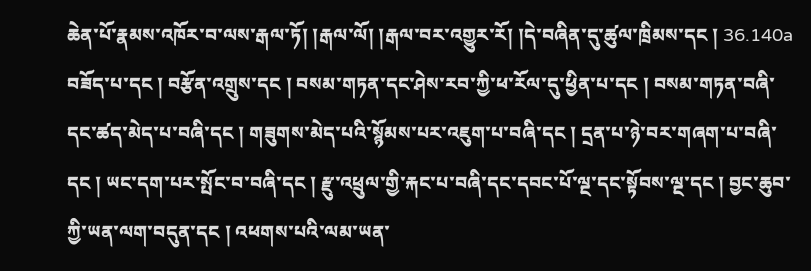ཆེན་པོ་རྣམས་འཁོར་བ་ལས་རྒལ་ཏོ། །རྒལ་ལོ། །རྒལ་བར་འགྱུར་རོ། །དེ་བཞིན་དུ་ཚུལ་ཁྲིམས་དང ། 36.140a བཟོད་པ་དང ། བརྩོན་འགྲུས་དང ། བསམ་གཏན་དང་ཤེས་རབ་ཀྱི་ཕ་རོལ་དུ་ཕྱིན་པ་དང ། བསམ་གཏན་བཞི་དང་ཚད་མེད་པ་བཞི་དང ། གཟུགས་མེད་པའི་སྙོམས་པར་འཇུག་པ་བཞི་དང ། དྲན་པ་ཉེ་བར་གཞག་པ་བཞི་དང ། ཡང་དག་པར་སྤོང་བ་བཞི་དང ། རྫུ་འཕྲུལ་གྱི་རྐང་པ་བཞི་དང་དབང་པོ་ལྔ་དང་སྟོབས་ལྔ་དང ། བྱང་ཆུབ་ཀྱི་ཡན་ལག་བདུན་དང ། འཕགས་པའི་ལམ་ཡན་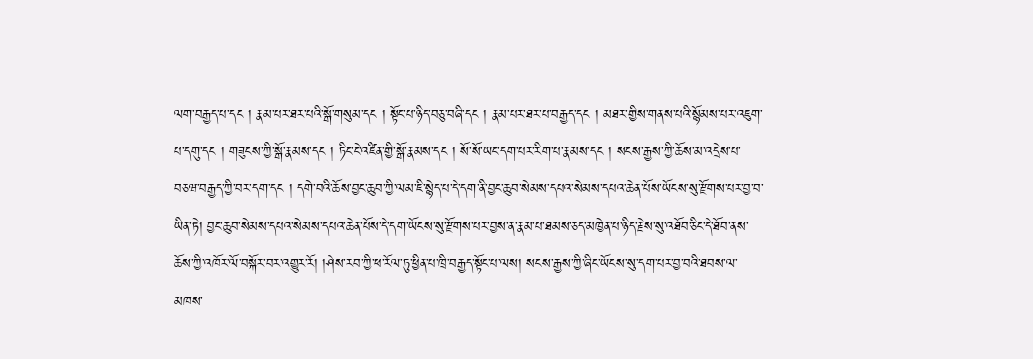ལག་བརྒྱད་པ་དང ། རྣམ་པར་ཐར་པའི་སྒོ་གསུམ་དང ། སྟོང་པ་ཉིད་བཅུ་བཞི་དང ། རྣམ་པར་ཐར་པ་བརྒྱད་དང ། མཐར་གྱིས་གནས་པའི་སྙོམས་པར་འཇུག་པ་དགུ་དང ། གཟུངས་ཀྱི་སྒོ་རྣམས་དང ། ཏིང་ངེ་འཛིན་གྱི་སྒོ་རྣམས་དང ། སོ་སོ་ཡང་དག་པར་རིག་པ་རྣམས་དང ། སངས་རྒྱས་ཀྱི་ཆོས་མ་འདྲེས་པ་བཅཝ་བརྒྱད་ཀྱི་བར་དག་དང ། དགེ་བའི་ཆོས་བྱང་ཆུབ་ཀྱི་ལམ་ཇི་སྙེད་པ་དེ་དག་ནི་བྱང་ཆུབ་སེམས་དཔའ་སེམས་དཔའ་ཆེན་པོས་ཡོངས་སུ་རྫོགས་པར་བྱ་བ་ཡིན་ཏེ། བྱང་ཆུབ་སེམས་དཔའ་སེམས་དཔའ་ཆེན་པོས་དེ་དག་ཡོངས་སུ་རྫོགས་པར་བྱས་ན་རྣམ་པ་ཐམས་ཅད་མཁྱེན་པ་ཉིད་རྗེས་སུ་འཐོབ་ཅིང་དེ་ཐོབ་ནས་ཆོས་ཀྱི་འཁོར་ལོ་བསྐོར་བར་འགྱུར་རོ། །ཤེས་རབ་ཀྱི་ཕ་རོལ་ཏུ་ཕྱིན་པ་ཁྲི་བརྒྱད་སྟོང་པ་ལས། སངས་རྒྱས་ཀྱི་ཞིང་ཡོངས་སུ་དག་པར་བྱ་བའི་ཐབས་ལ་མཁས་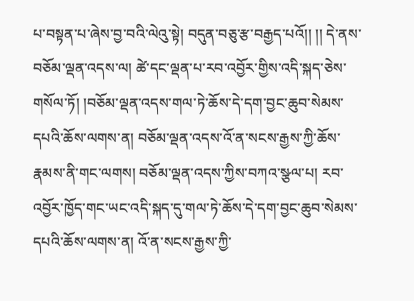པ་བསྟན་པ་ཞེས་བྱ་བའི་ལེའུ་སྟེ། བདུན་བཅུ་རྩ་བརྒྱད་པའོ།། །། དེ་ནས་བཅོམ་ལྡན་འདས་ལ། ཚེ་དང་ལྡན་པ་རབ་འབྱོར་གྱིས་འདི་སྐད་ཅེས་གསོལ་ཏོ། །བཅོམ་ལྡན་འདས་གལ་ཏེ་ཆོས་དེ་དག་བྱང་ཆུབ་སེམས་དཔའི་ཆོས་ལགས་ན། བཅོམ་ལྡན་འདས་འོ་ན་སངས་རྒྱས་ཀྱི་ཆོས་རྣམས་ནི་གང་ལགས། བཅོམ་ལྡན་འདས་ཀྱིས་བཀའ་སྩལ་པ། རབ་འབྱོར་ཁྱོད་གང་ཡང་འདི་སྐད་དུ་གལ་ཏེ་ཆོས་དེ་དག་བྱང་ཆུབ་སེམས་དཔའི་ཆོས་ལགས་ན། འོ་ན་སངས་རྒྱས་ཀྱི་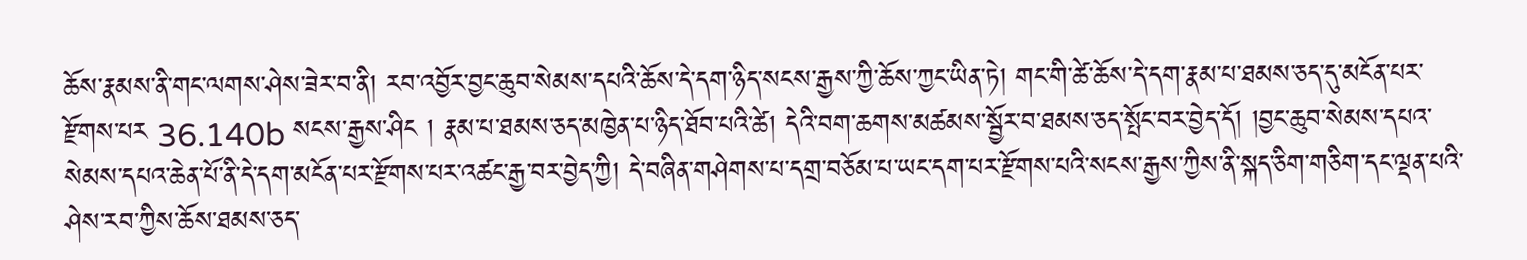ཆོས་རྣམས་ནི་གང་ལགས་ཤེས་ཟེར་བ་ནི། རབ་འབྱོར་བྱང་ཆུབ་སེམས་དཔའི་ཆོས་དེ་དག་ཉིད་སངས་རྒྱས་ཀྱི་ཆོས་ཀྱང་ཡིན་ཏེ། གང་གི་ཚེ་ཆོས་དེ་དག་རྣམ་པ་ཐམས་ཅད་དུ་མངོན་པར་རྫོགས་པར 36.140b སངས་རྒྱས་ཤིང ། རྣམ་པ་ཐམས་ཅད་མཁྱེན་པ་ཉིད་ཐོབ་པའི་ཚེ། དེའི་བག་ཆགས་མཚམས་སྦྱོར་བ་ཐམས་ཅད་སྤོང་བར་བྱེད་དོ། །བྱང་ཆུབ་སེམས་དཔའ་སེམས་དཔའ་ཆེན་པོ་ནི་དེ་དག་མངོན་པར་རྫོགས་པར་འཚང་རྒྱ་བར་བྱེད་ཀྱི། དེ་བཞིན་གཤེགས་པ་དགྲ་བཅོམ་པ་ཡང་དག་པར་རྫོགས་པའི་སངས་རྒྱས་ཀྱིས་ནི་སྐད་ཅིག་གཅིག་དང་ལྡན་པའི་ཤེས་རབ་ཀྱིས་ཆོས་ཐམས་ཅད་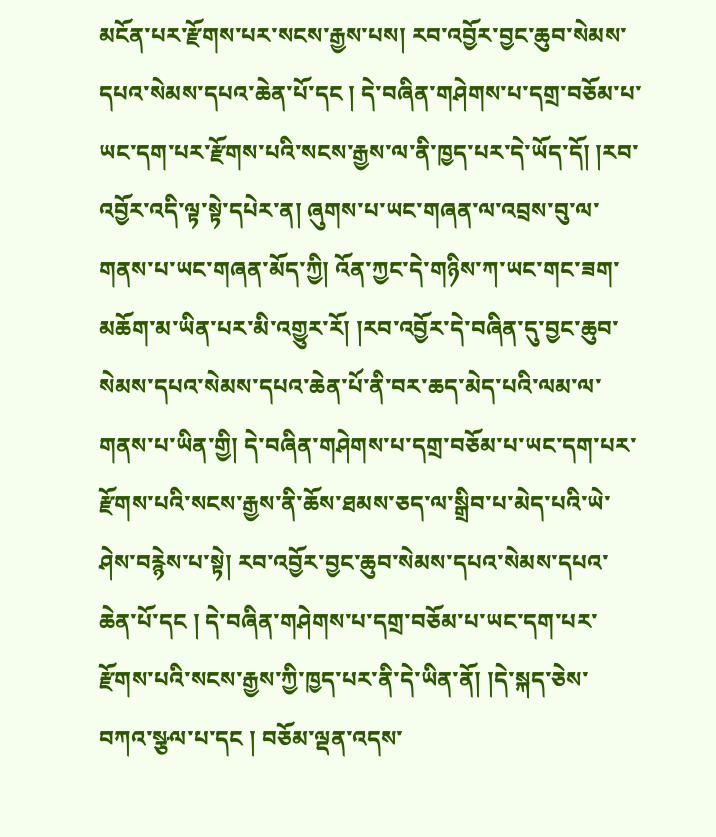མངོན་པར་རྫོགས་པར་སངས་རྒྱས་པས། རབ་འབྱོར་བྱང་ཆུབ་སེམས་དཔའ་སེམས་དཔའ་ཆེན་པོ་དང ། དེ་བཞིན་གཤེགས་པ་དགྲ་བཅོམ་པ་ཡང་དག་པར་རྫོགས་པའི་སངས་རྒྱས་ལ་ནི་ཁྱད་པར་དེ་ཡོད་དོ། །རབ་འབྱོར་འདི་ལྟ་སྟེ་དཔེར་ན། ཞུགས་པ་ཡང་གཞན་ལ་འབྲས་བུ་ལ་གནས་པ་ཡང་གཞན་མོད་ཀྱི། འོན་ཀྱང་དེ་གཉིས་ཀ་ཡང་གང་ཟག་མཆོག་མ་ཡིན་པར་མི་འགྱུར་རོ། །རབ་འབྱོར་དེ་བཞིན་དུ་བྱང་ཆུབ་སེམས་དཔའ་སེམས་དཔའ་ཆེན་པོ་ནི་བར་ཆད་མེད་པའི་ལམ་ལ་གནས་པ་ཡིན་གྱི། དེ་བཞིན་གཤེགས་པ་དགྲ་བཅོམ་པ་ཡང་དག་པར་རྫོགས་པའི་སངས་རྒྱས་ནི་ཆོས་ཐམས་ཅད་ལ་སྒྲིབ་པ་མེད་པའི་ཡེ་ཤེས་བརྙེས་པ་སྟེ། རབ་འབྱོར་བྱང་ཆུབ་སེམས་དཔའ་སེམས་དཔའ་ཆེན་པོ་དང ། དེ་བཞིན་གཤེགས་པ་དགྲ་བཅོམ་པ་ཡང་དག་པར་རྫོགས་པའི་སངས་རྒྱས་ཀྱི་ཁྱད་པར་ནི་དེ་ཡིན་ནོ། །དེ་སྐད་ཅེས་བཀའ་སྩལ་པ་དང ། བཅོམ་ལྡན་འདས་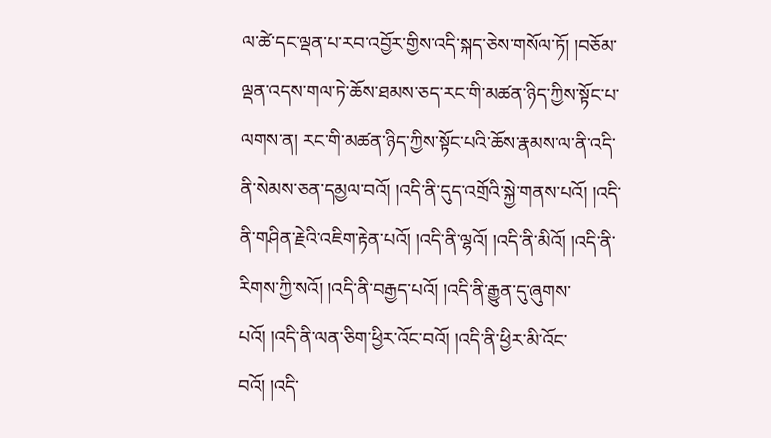ལ་ཚེ་དང་ལྡན་པ་རབ་འབྱོར་གྱིས་འདི་སྐད་ཅེས་གསོལ་ཏོ། །བཅོམ་ལྡན་འདས་གལ་ཏེ་ཆོས་ཐམས་ཅད་རང་གི་མཚན་ཉིད་ཀྱིས་སྟོང་པ་ལགས་ན། རང་གི་མཚན་ཉིད་ཀྱིས་སྟོང་པའི་ཆོས་རྣམས་ལ་ནི་འདི་ནི་སེམས་ཅན་དམྱལ་བའོ། །འདི་ནི་དུད་འགྲོའི་སྐྱེ་གནས་པའོ། །འདི་ནི་གཤིན་རྗེའི་འཇིག་རྟེན་པའོ། །འདི་ནི་ལྷའོ། །འདི་ནི་མིའོ། །འདི་ནི་རིགས་ཀྱི་སའོ། །འདི་ནི་བརྒྱད་པའོ། །འདི་ནི་རྒྱུན་དུ་ཞུགས་པའོ། །འདི་ནི་ལན་ཅིག་ཕྱིར་འོང་བའོ། །འདི་ནི་ཕྱིར་མི་འོང་བའོ། །འདི་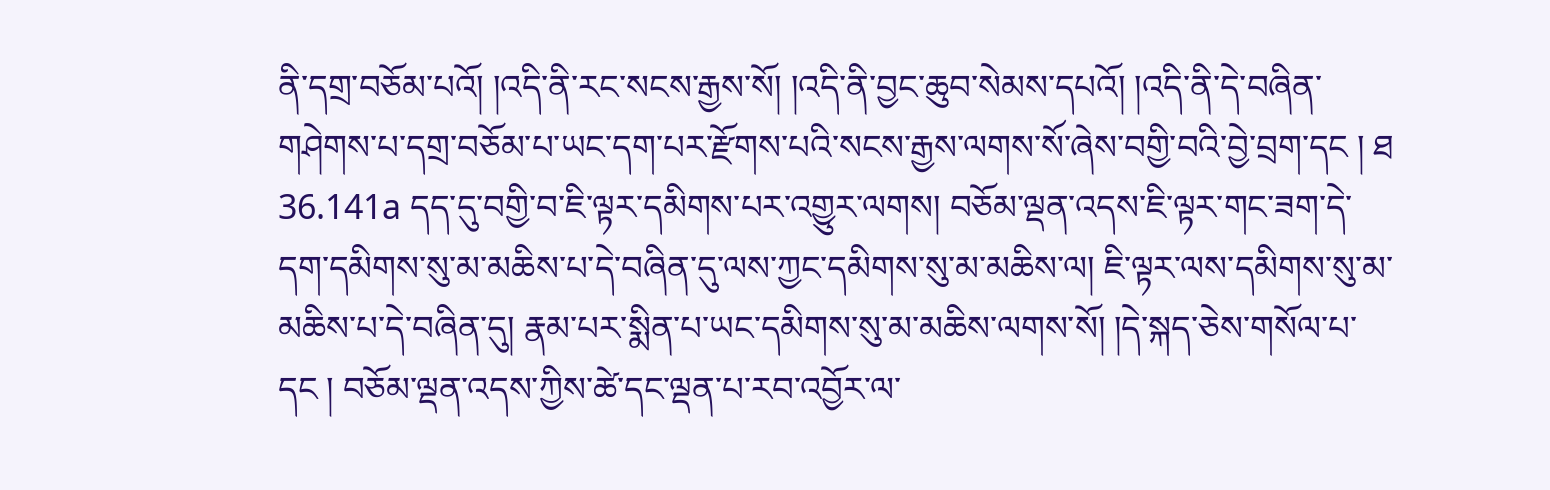ནི་དགྲ་བཅོམ་པའོ། །འདི་ནི་རང་སངས་རྒྱས་སོ། །འདི་ནི་བྱང་ཆུབ་སེམས་དཔའོ། །འདི་ནི་དེ་བཞིན་གཤེགས་པ་དགྲ་བཅོམ་པ་ཡང་དག་པར་རྫོགས་པའི་སངས་རྒྱས་ལགས་སོ་ཞེས་བགྱི་བའི་བྱེ་བྲག་དང ། ཐ 36.141a དད་དུ་བགྱི་བ་ཇི་ལྟར་དམིགས་པར་འགྱུར་ལགས། བཅོམ་ལྡན་འདས་ཇི་ལྟར་གང་ཟག་དེ་དག་དམིགས་སུ་མ་མཆིས་པ་དེ་བཞིན་དུ་ལས་ཀྱང་དམིགས་སུ་མ་མཆིས་ལ། ཇི་ལྟར་ལས་དམིགས་སུ་མ་མཆིས་པ་དེ་བཞིན་དུ། རྣམ་པར་སྨིན་པ་ཡང་དམིགས་སུ་མ་མཆིས་ལགས་སོ། །དེ་སྐད་ཅེས་གསོལ་པ་དང ། བཅོམ་ལྡན་འདས་ཀྱིས་ཚེ་དང་ལྡན་པ་རབ་འབྱོར་ལ་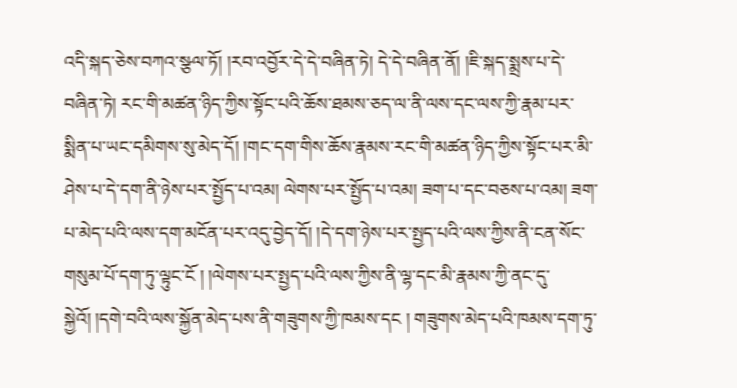འདི་སྐད་ཅེས་བཀའ་སྩལ་ཏོ། །རབ་འབྱོར་དེ་དེ་བཞིན་ཏེ། དེ་དེ་བཞིན་ནོ། །ཇི་སྐད་སྨྲས་པ་དེ་བཞིན་ཏེ། རང་གི་མཚན་ཉིད་ཀྱིས་སྟོང་པའི་ཆོས་ཐམས་ཅད་ལ་ནི་ལས་དང་ལས་ཀྱི་རྣམ་པར་སྨིན་པ་ཡང་དམིགས་སུ་མེད་དོ། །གང་དག་གིས་ཆོས་རྣམས་རང་གི་མཚན་ཉིད་ཀྱིས་སྟོང་པར་མི་ཤེས་པ་དེ་དག་ནི་ཉེས་པར་སྤྱོད་པ་འམ། ལེགས་པར་སྤྱོད་པ་འམ། ཟག་པ་དང་བཅས་པ་འམ། ཟག་པ་མེད་པའི་ལས་དག་མངོན་པར་འདུ་བྱེད་དོ། །དེ་དག་ཉེས་པར་སྤྱད་པའི་ལས་ཀྱིས་ནི་ངན་སོང་གསུམ་པོ་དག་ཏུ་ལྟུང་ངོ ། །ལེགས་པར་སྤྱད་པའི་ལས་ཀྱིས་ནི་ལྷ་དང་མི་རྣམས་ཀྱི་ནང་དུ་སྐྱེའོ། །དགེ་བའི་ལས་སྐྱོན་མེད་པས་ནི་གཟུགས་ཀྱི་ཁམས་དང ། གཟུགས་མེད་པའི་ཁམས་དག་ཏུ་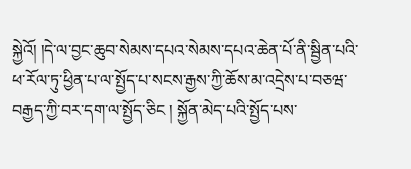སྐྱེའོ། །དེ་ལ་བྱང་ཆུབ་སེམས་དཔའ་སེམས་དཔའ་ཆེན་པོ་ནི་སྦྱིན་པའི་ཕ་རོལ་ཏུ་ཕྱིན་པ་ལ་སྤྱོད་པ་སངས་རྒྱས་ཀྱི་ཆོས་མ་འདྲེས་པ་བཅཝ་བརྒྱད་ཀྱི་བར་དག་ལ་སྤྱོད་ཅིང ། སྐྱོན་མེད་པའི་སྤྱོད་པས་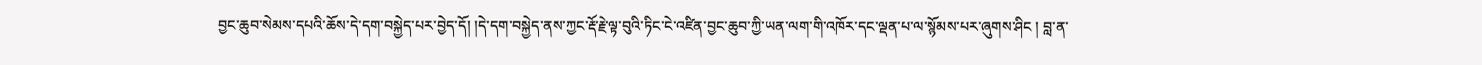བྱང་ཆུབ་སེམས་དཔའི་ཆོས་དེ་དག་བསྐྱེད་པར་བྱེད་དོ། །དེ་དག་བསྐྱེད་ནས་ཀྱང་རྡོ་རྗེ་ལྟ་བུའི་ཏིང་ངེ་འཛིན་བྱང་ཆུབ་ཀྱི་ཡན་ལག་གི་འཁོར་དང་ལྡན་པ་ལ་སྙོམས་པར་ཞུགས་ཤིང ། བླ་ན་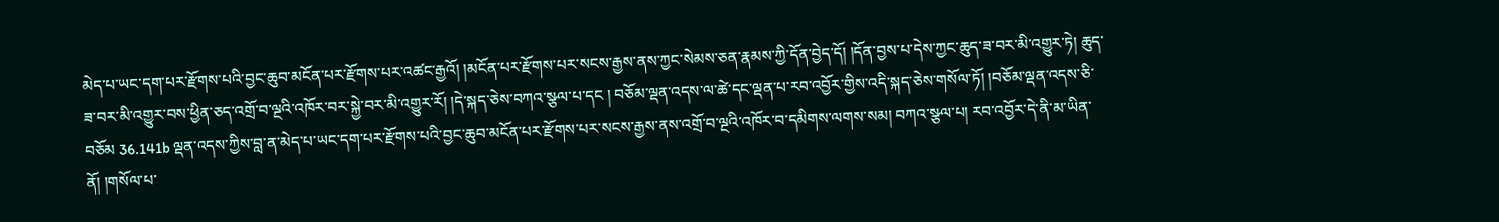མེད་པ་ཡང་དག་པར་རྫོགས་པའི་བྱང་ཆུབ་མངོན་པར་རྫོགས་པར་འཚང་རྒྱའོ། །མངོན་པར་རྫོགས་པར་སངས་རྒྱས་ནས་ཀྱང་སེམས་ཅན་རྣམས་ཀྱི་དོན་བྱེད་དོ། །དོན་བྱས་པ་དེས་ཀྱང་ཆུད་ཟ་བར་མི་འགྱུར་ཏེ། ཆུད་ཟ་བར་མི་འགྱུར་བས་ཕྱིན་ཅད་འགྲོ་བ་ལྔའི་འཁོར་བར་སྐྱེ་བར་མི་འགྱུར་རོ། །དེ་སྐད་ཅེས་བཀའ་སྩལ་པ་དང ། བཅོམ་ལྡན་འདས་ལ་ཚེ་དང་ལྡན་པ་རབ་འབྱོར་གྱིས་འདི་སྐད་ཅེས་གསོལ་ཏོ། །བཅོམ་ལྡན་འདས་ཅི་བཅོམ 36.141b ལྡན་འདས་ཀྱིས་བླ་ན་མེད་པ་ཡང་དག་པར་རྫོགས་པའི་བྱང་ཆུབ་མངོན་པར་རྫོགས་པར་སངས་རྒྱས་ནས་འགྲོ་བ་ལྔའི་འཁོར་བ་དམིགས་ལགས་སམ། བཀའ་སྩལ་པ། རབ་འབྱོར་དེ་ནི་མ་ཡིན་ནོ། །གསོལ་པ་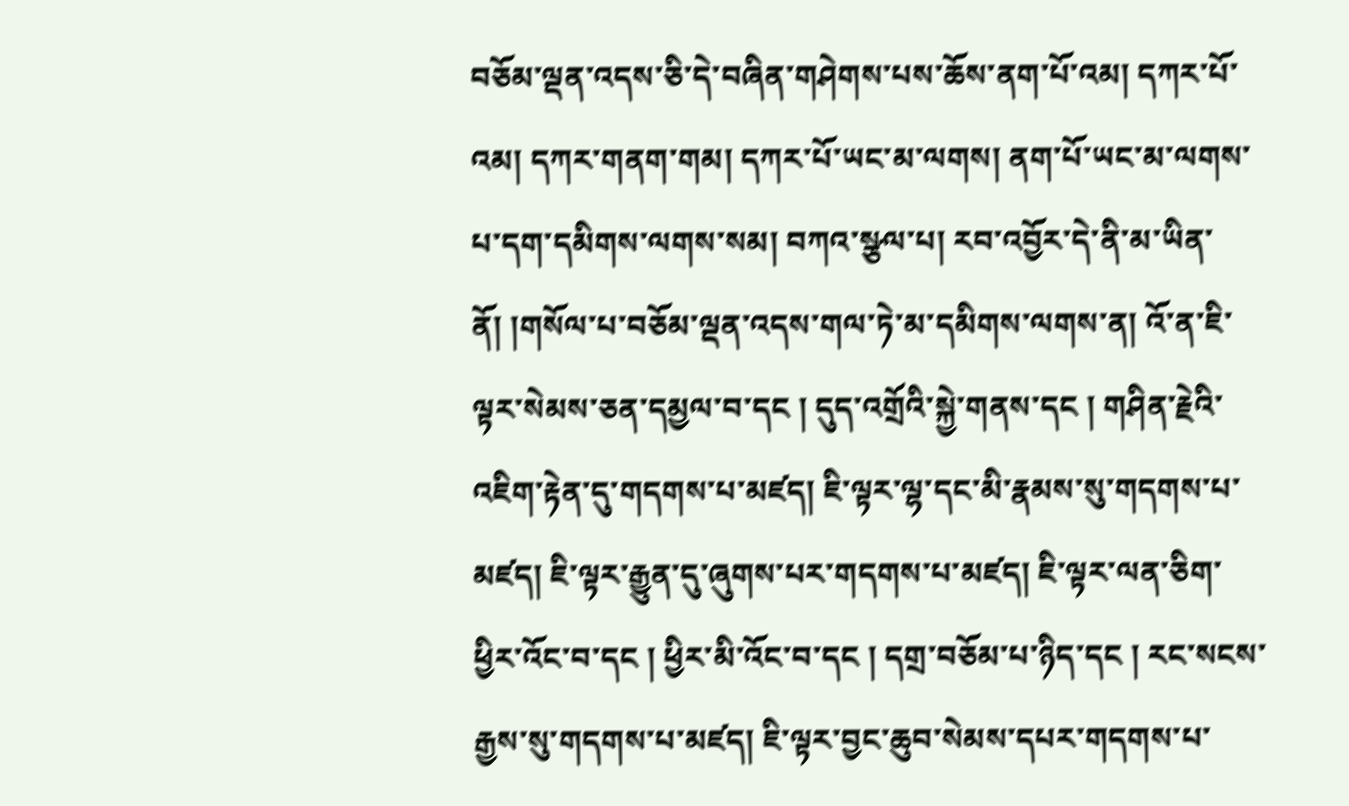བཅོམ་ལྡན་འདས་ཅི་དེ་བཞིན་གཤེགས་པས་ཆོས་ནག་པོ་འམ། དཀར་པོ་འམ། དཀར་གནག་གམ། དཀར་པོ་ཡང་མ་ལགས། ནག་པོ་ཡང་མ་ལགས་པ་དག་དམིགས་ལགས་སམ། བཀའ་སྩལ་པ། རབ་འབྱོར་དེ་ནི་མ་ཡིན་ནོ། །གསོལ་པ་བཅོམ་ལྡན་འདས་གལ་ཏེ་མ་དམིགས་ལགས་ན། འོ་ན་ཇི་ལྟར་སེམས་ཅན་དམྱལ་བ་དང ། དུད་འགྲོའི་སྐྱེ་གནས་དང ། གཤིན་རྗེའི་འཇིག་རྟེན་དུ་གདགས་པ་མཛད། ཇི་ལྟར་ལྷ་དང་མི་རྣམས་སུ་གདགས་པ་མཛད། ཇི་ལྟར་རྒྱུན་དུ་ཞུགས་པར་གདགས་པ་མཛད། ཇི་ལྟར་ལན་ཅིག་ཕྱིར་འོང་བ་དང ། ཕྱིར་མི་འོང་བ་དང ། དགྲ་བཅོམ་པ་ཉིད་དང ། རང་སངས་རྒྱས་སུ་གདགས་པ་མཛད། ཇི་ལྟར་བྱང་ཆུབ་སེམས་དཔར་གདགས་པ་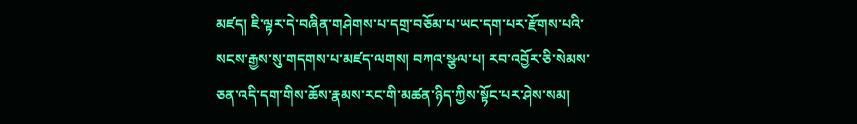མཛད། ཇི་ལྟར་དེ་བཞིན་གཤེགས་པ་དགྲ་བཅོམ་པ་ཡང་དག་པར་རྫོགས་པའི་སངས་རྒྱས་སུ་གདགས་པ་མཛད་ལགས། བཀའ་སྩལ་པ། རབ་འབྱོར་ཅི་སེམས་ཅན་འདི་དག་གིས་ཆོས་རྣམས་རང་གི་མཚན་ཉིད་ཀྱིས་སྟོང་པར་ཤེས་སམ།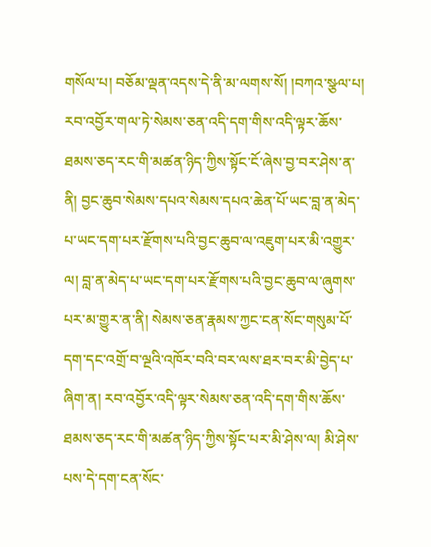གསོལ་པ། བཅོམ་ལྡན་འདས་དེ་ནི་མ་ལགས་སོ། །བཀའ་སྩལ་པ། རབ་འབྱོར་གལ་ཏེ་སེམས་ཅན་འདི་དག་གིས་འདི་ལྟར་ཆོས་ཐམས་ཅད་རང་གི་མཚན་ཉིད་ཀྱིས་སྟོང་ངོ་ཞེས་བྱ་བར་ཤེས་ན་ནི། བྱང་ཆུབ་སེམས་དཔའ་སེམས་དཔའ་ཆེན་པོ་ཡང་བླ་ན་མེད་པ་ཡང་དག་པར་རྫོགས་པའི་བྱང་ཆུབ་ལ་འཇུག་པར་མི་འགྱུར་ལ། བླ་ན་མེད་པ་ཡང་དག་པར་རྫོགས་པའི་བྱང་ཆུབ་ལ་ཞུགས་པར་མ་གྱུར་ན་ནི། སེམས་ཅན་རྣམས་ཀྱང་ངན་སོང་གསུམ་པོ་དག་དང་འགྲོ་བ་ལྔའི་འཁོར་བའི་བར་ལས་ཐར་བར་མི་བྱེད་པ་ཞིག་ན། རབ་འབྱོར་འདི་ལྟར་སེམས་ཅན་འདི་དག་གིས་ཆོས་ཐམས་ཅད་རང་གི་མཚན་ཉིད་ཀྱིས་སྟོང་པར་མི་ཤེས་ལ། མི་ཤེས་པས་དེ་དག་ངན་སོང་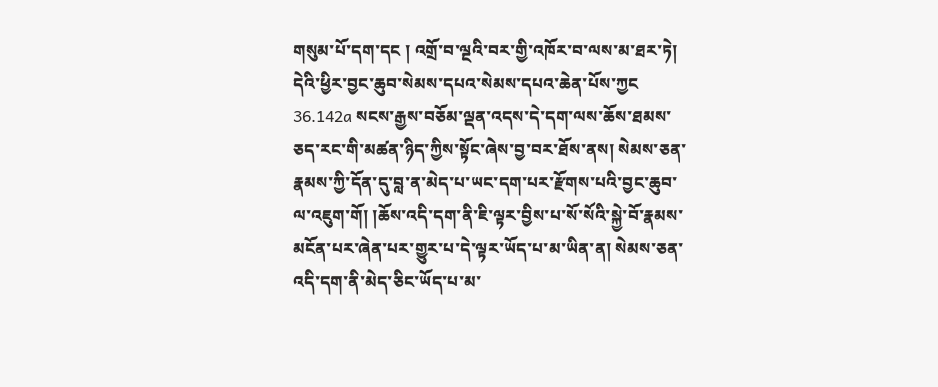གསུམ་པོ་དག་དང ། འགྲོ་བ་ལྔའི་བར་གྱི་འཁོར་བ་ལས་མ་ཐར་ཏེ། དེའི་ཕྱིར་བྱང་ཆུབ་སེམས་དཔའ་སེམས་དཔའ་ཆེན་པོས་ཀྱང 36.142a སངས་རྒྱས་བཅོམ་ལྡན་འདས་དེ་དག་ལས་ཆོས་ཐམས་ཅད་རང་གི་མཚན་ཉིད་ཀྱིས་སྟོང་ཞེས་བྱ་བར་ཐོས་ནས། སེམས་ཅན་རྣམས་ཀྱི་དོན་དུ་བླ་ན་མེད་པ་ཡང་དག་པར་རྫོགས་པའི་བྱང་ཆུབ་ལ་འཇུག་གོ། །ཆོས་འདི་དག་ནི་ཇི་ལྟར་བྱིས་པ་སོ་སོའི་སྐྱེ་བོ་རྣམས་མངོན་པར་ཞེན་པར་གྱུར་པ་དེ་ལྟར་ཡོད་པ་མ་ཡིན་ན། སེམས་ཅན་འདི་དག་ནི་མེད་ཅིང་ཡོད་པ་མ་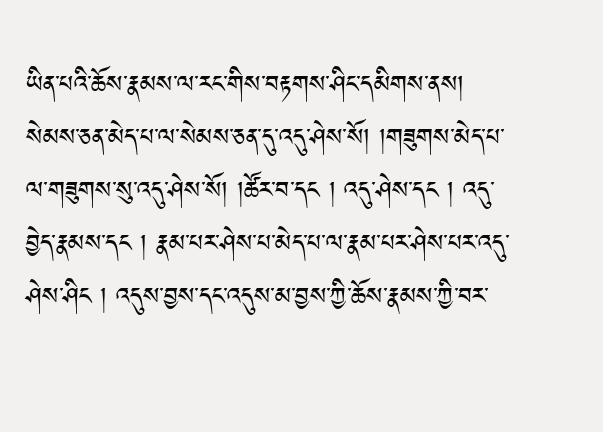ཡིན་པའི་ཆོས་རྣམས་ལ་རང་གིས་བརྟགས་ཤིང་དམིགས་ནས། སེམས་ཅན་མེད་པ་ལ་སེམས་ཅན་དུ་འདུ་ཤེས་སོ། །གཟུགས་མེད་པ་ལ་གཟུགས་སུ་འདུ་ཤེས་སོ། །ཚོར་བ་དང ། འདུ་ཤེས་དང ། འདུ་བྱེད་རྣམས་དང ། རྣམ་པར་ཤེས་པ་མེད་པ་ལ་རྣམ་པར་ཤེས་པར་འདུ་ཤེས་ཤིང ། འདུས་བྱས་དང་འདུས་མ་བྱས་ཀྱི་ཆོས་རྣམས་ཀྱི་བར་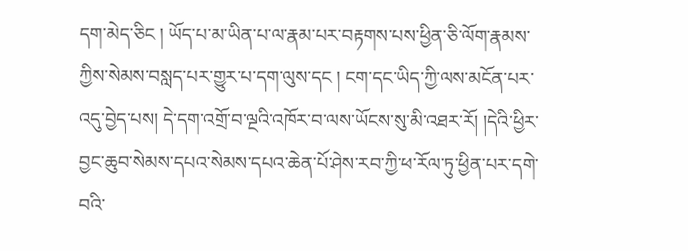དག་མེད་ཅིང ། ཡོད་པ་མ་ཡིན་པ་ལ་རྣམ་པར་བརྟགས་པས་ཕྱིན་ཅི་ལོག་རྣམས་ཀྱིས་སེམས་བསླད་པར་གྱུར་པ་དག་ལུས་དང ། ངག་དང་ཡིད་ཀྱི་ལས་མངོན་པར་འདུ་བྱེད་པས། དེ་དག་འགྲོ་བ་ལྔའི་འཁོར་བ་ལས་ཡོངས་སུ་མི་འཐར་རོ། །དེའི་ཕྱིར་བྱང་ཆུབ་སེམས་དཔའ་སེམས་དཔའ་ཆེན་པོ་ཤེས་རབ་ཀྱི་ཕ་རོལ་ཏུ་ཕྱིན་པར་དགེ་བའི་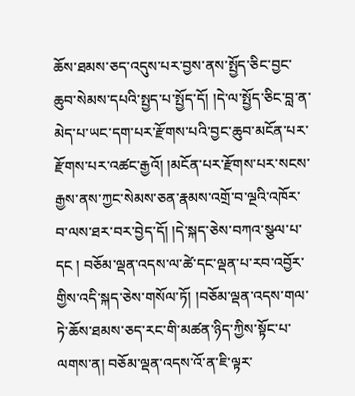ཆོས་ཐམས་ཅད་འདུས་པར་བྱས་ནས་སྤྱོད་ཅིང་བྱང་ཆུབ་སེམས་དཔའི་སྤྱད་པ་སྤྱོད་དོ། །དེ་ལ་སྤྱོད་ཅིང་བླ་ན་མེད་པ་ཡང་དག་པར་རྫོགས་པའི་བྱང་ཆུབ་མངོན་པར་རྫོགས་པར་འཚང་རྒྱའོ། །མངོན་པར་རྫོགས་པར་སངས་རྒྱས་ནས་ཀྱང་སེམས་ཅན་རྣམས་འགྲོ་བ་ལྔའི་འཁོར་བ་ལས་ཐར་བར་བྱེད་དོ། །དེ་སྐད་ཅེས་བཀའ་སྩལ་པ་དང ། བཅོམ་ལྡན་འདས་ལ་ཚེ་དང་ལྡན་པ་རབ་འབྱོར་གྱིས་འདི་སྐད་ཅེས་གསོལ་ཏོ། །བཅོམ་ལྡན་འདས་གལ་ཏེ་ཆོས་ཐམས་ཅད་རང་གི་མཚན་ཉིད་ཀྱིས་སྟོང་པ་ལགས་ན། བཅོམ་ལྡན་འདས་འོ་ན་ཇི་ལྟར་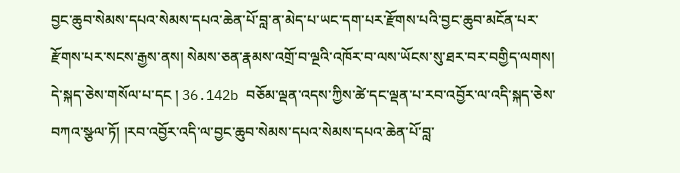བྱང་ཆུབ་སེམས་དཔའ་སེམས་དཔའ་ཆེན་པོ་བླ་ན་མེད་པ་ཡང་དག་པར་རྫོགས་པའི་བྱང་ཆུབ་མངོན་པར་རྫོགས་པར་སངས་རྒྱས་ནས། སེམས་ཅན་རྣམས་འགྲོ་བ་ལྔའི་འཁོར་བ་ལས་ཡོངས་སུ་ཐར་བར་བགྱིད་ལགས། དེ་སྐད་ཅེས་གསོལ་པ་དང ། 36.142b བཅོམ་ལྡན་འདས་ཀྱིས་ཚེ་དང་ལྡན་པ་རབ་འབྱོར་ལ་འདི་སྐད་ཅེས་བཀའ་སྩལ་ཏོ། །རབ་འབྱོར་འདི་ལ་བྱང་ཆུབ་སེམས་དཔའ་སེམས་དཔའ་ཆེན་པོ་བླ་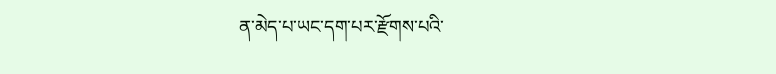ན་མེད་པ་ཡང་དག་པར་རྫོགས་པའི་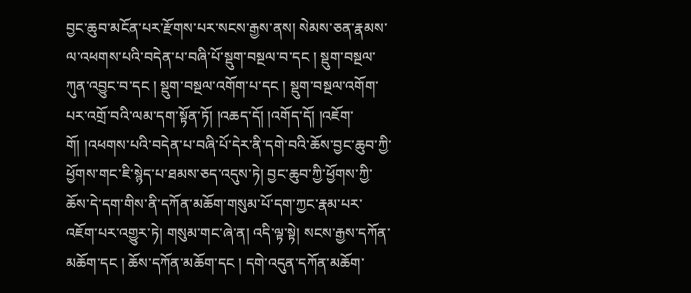བྱང་ཆུབ་མངོན་པར་རྫོགས་པར་སངས་རྒྱས་ནས། སེམས་ཅན་རྣམས་ལ་འཕགས་པའི་བདེན་པ་བཞི་པོ་སྡུག་བསྔལ་བ་དང ། སྡུག་བསྔལ་ཀུན་འབྱུང་བ་དང ། སྡུག་བསྔལ་འགོག་པ་དང ། སྡུག་བསྔལ་འགོག་པར་འགྲོ་བའི་ལམ་དག་སྟོན་ཏོ། །འཆད་དོ། །འགོད་དོ། །འཇོག་གོ། །འཕགས་པའི་བདེན་པ་བཞི་པོ་དེར་ནི་དགེ་བའི་ཆོས་བྱང་ཆུབ་ཀྱི་ཕྱོགས་གང་ཇི་སྙེད་པ་ཐམས་ཅད་འདུས་ཏེ། བྱང་ཆུབ་ཀྱི་ཕྱོགས་ཀྱི་ཆོས་དེ་དག་གིས་ནི་དཀོན་མཆོག་གསུམ་པོ་དག་ཀྱང་རྣམ་པར་འཇོག་པར་འགྱུར་ཏེ། གསུམ་གང་ཞེ་ན། འདི་ལྟ་སྟེ། སངས་རྒྱས་དཀོན་མཆོག་དང ། ཆོས་དཀོན་མཆོག་དང ། དགེ་འདུན་དཀོན་མཆོག་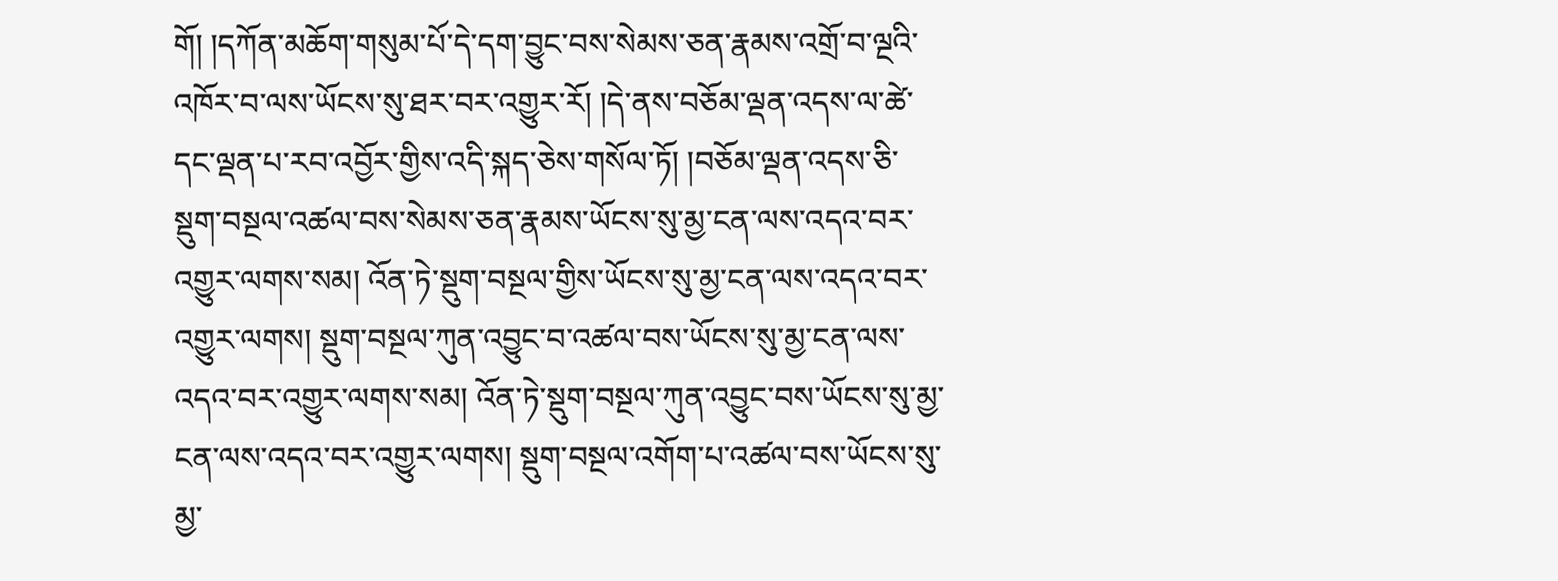གོ། །དཀོན་མཆོག་གསུམ་པོ་དེ་དག་བྱུང་བས་སེམས་ཅན་རྣམས་འགྲོ་བ་ལྔའི་འཁོར་བ་ལས་ཡོངས་སུ་ཐར་བར་འགྱུར་རོ། །དེ་ནས་བཅོམ་ལྡན་འདས་ལ་ཚེ་དང་ལྡན་པ་རབ་འབྱོར་གྱིས་འདི་སྐད་ཅེས་གསོལ་ཏོ། །བཅོམ་ལྡན་འདས་ཅི་སྡུག་བསྔལ་འཚལ་བས་སེམས་ཅན་རྣམས་ཡོངས་སུ་མྱ་ངན་ལས་འདའ་བར་འགྱུར་ལགས་སམ། འོན་ཏེ་སྡུག་བསྔལ་གྱིས་ཡོངས་སུ་མྱ་ངན་ལས་འདའ་བར་འགྱུར་ལགས། སྡུག་བསྔལ་ཀུན་འབྱུང་བ་འཚལ་བས་ཡོངས་སུ་མྱ་ངན་ལས་འདའ་བར་འགྱུར་ལགས་སམ། འོན་ཏེ་སྡུག་བསྔལ་ཀུན་འབྱུང་བས་ཡོངས་སུ་མྱ་ངན་ལས་འདའ་བར་འགྱུར་ལགས། སྡུག་བསྔལ་འགོག་པ་འཚལ་བས་ཡོངས་སུ་མྱ་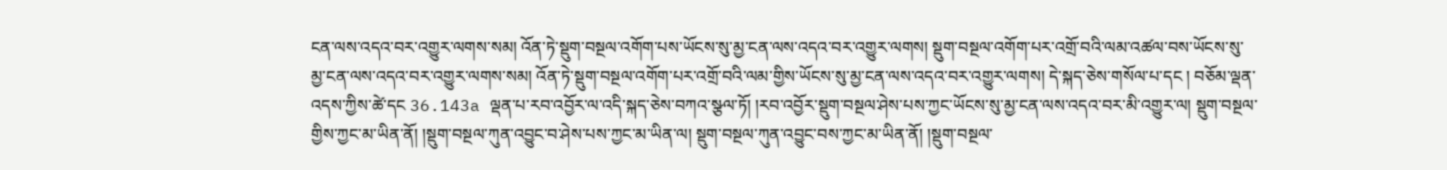ངན་ལས་འདའ་བར་འགྱུར་ལགས་སམ། འོན་ཏེ་སྡུག་བསྔལ་འགོག་པས་ཡོངས་སུ་མྱ་ངན་ལས་འདའ་བར་འགྱུར་ལགས། སྡུག་བསྔལ་འགོག་པར་འགྲོ་བའི་ལམ་འཚལ་བས་ཡོངས་སུ་མྱ་ངན་ལས་འདའ་བར་འགྱུར་ལགས་སམ། འོན་ཏེ་སྡུག་བསྔལ་འགོག་པར་འགྲོ་བའི་ལམ་གྱིས་ཡོངས་སུ་མྱ་ངན་ལས་འདའ་བར་འགྱུར་ལགས། དེ་སྐད་ཅེས་གསོལ་པ་དང ། བཅོམ་ལྡན་འདས་ཀྱིས་ཚེ་དང 36.143a ལྡན་པ་རབ་འབྱོར་ལ་འདི་སྐད་ཅེས་བཀའ་སྩལ་ཏོ། །རབ་འབྱོར་སྡུག་བསྔལ་ཤེས་པས་ཀྱང་ཡོངས་སུ་མྱ་ངན་ལས་འདའ་བར་མི་འགྱུར་ལ། སྡུག་བསྔལ་གྱིས་ཀྱང་མ་ཡིན་ནོ། །སྡུག་བསྔལ་ཀུན་འབྱུང་བ་ཤེས་པས་ཀྱང་མ་ཡིན་ལ། སྡུག་བསྔལ་ཀུན་འབྱུང་བས་ཀྱང་མ་ཡིན་ནོ། །སྡུག་བསྔལ་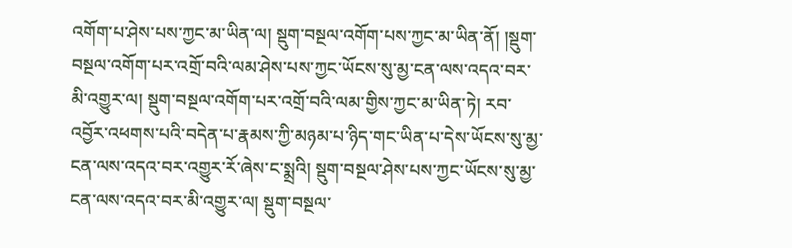འགོག་པ་ཤེས་པས་ཀྱང་མ་ཡིན་ལ། སྡུག་བསྔལ་འགོག་པས་ཀྱང་མ་ཡིན་ནོ། །སྡུག་བསྔལ་འགོག་པར་འགྲོ་བའི་ལམ་ཤེས་པས་ཀྱང་ཡོངས་སུ་མྱ་ངན་ལས་འདའ་བར་མི་འགྱུར་ལ། སྡུག་བསྔལ་འགོག་པར་འགྲོ་བའི་ལམ་གྱིས་ཀྱང་མ་ཡིན་ཏེ། རབ་འབྱོར་འཕགས་པའི་བདེན་པ་རྣམས་ཀྱི་མཉམ་པ་ཉིད་གང་ཡིན་པ་དེས་ཡོངས་སུ་མྱ་ངན་ལས་འདའ་བར་འགྱུར་རོ་ཞེས་ང་སྨྲའི། སྡུག་བསྔལ་ཤེས་པས་ཀྱང་ཡོངས་སུ་མྱ་ངན་ལས་འདའ་བར་མི་འགྱུར་ལ། སྡུག་བསྔལ་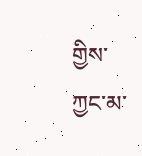གྱིས་ཀྱང་མ་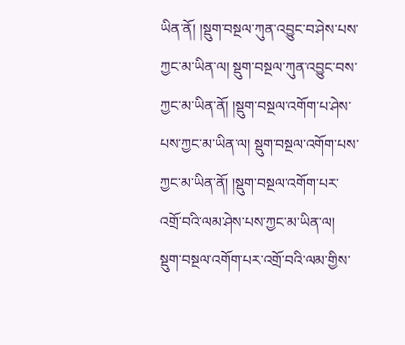ཡིན་ནོ། །སྡུག་བསྔལ་ཀུན་འབྱུང་བ་ཤེས་པས་ཀྱང་མ་ཡིན་ལ། སྡུག་བསྔལ་ཀུན་འབྱུང་བས་ཀྱང་མ་ཡིན་ནོ། །སྡུག་བསྔལ་འགོག་པ་ཤེས་པས་ཀྱང་མ་ཡིན་ལ། སྡུག་བསྔལ་འགོག་པས་ཀྱང་མ་ཡིན་ནོ། །སྡུག་བསྔལ་འགོག་པར་འགྲོ་བའི་ལམ་ཤེས་པས་ཀྱང་མ་ཡིན་ལ། སྡུག་བསྔལ་འགོག་པར་འགྲོ་བའི་ལམ་གྱིས་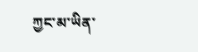ཀྱང་མ་ཡིན་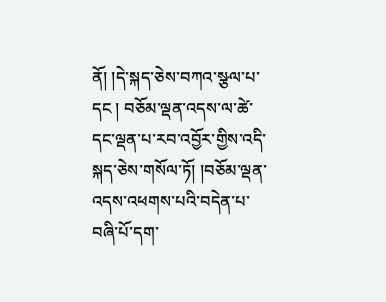ནོ། །དེ་སྐད་ཅེས་བཀའ་སྩལ་པ་དང ། བཅོམ་ལྡན་འདས་ལ་ཚེ་དང་ལྡན་པ་རབ་འབྱོར་གྱིས་འདི་སྐད་ཅེས་གསོལ་ཏོ། །བཅོམ་ལྡན་འདས་འཕགས་པའི་བདེན་པ་བཞི་པོ་དག་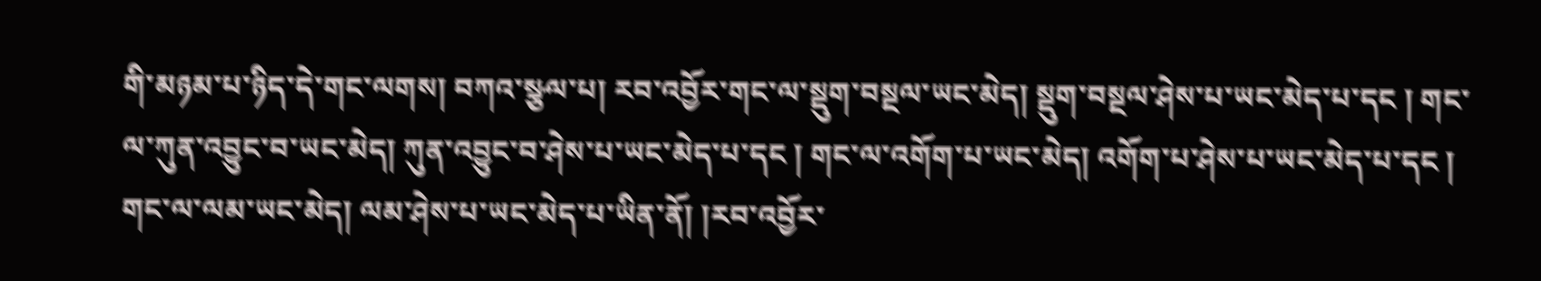གི་མཉམ་པ་ཉིད་དེ་གང་ལགས། བཀའ་སྩལ་པ། རབ་འབྱོར་གང་ལ་སྡུག་བསྔལ་ཡང་མེད། སྡུག་བསྔལ་ཤེས་པ་ཡང་མེད་པ་དང ། གང་ལ་ཀུན་འབྱུང་བ་ཡང་མེད། ཀུན་འབྱུང་བ་ཤེས་པ་ཡང་མེད་པ་དང ། གང་ལ་འགོག་པ་ཡང་མེད། འགོག་པ་ཤེས་པ་ཡང་མེད་པ་དང ། གང་ལ་ལམ་ཡང་མེད། ལམ་ཤེས་པ་ཡང་མེད་པ་ཡིན་ནོ། །རབ་འབྱོར་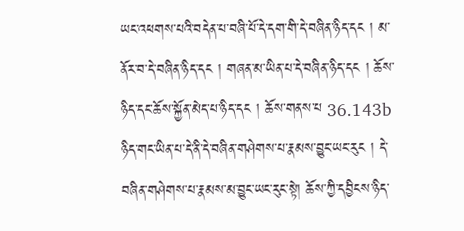ཡང་འཕགས་པའི་བདེན་པ་བཞི་པོ་དེ་དག་གི་དེ་བཞིན་ཉིད་དང ། མ་ནོར་བ་དེ་བཞིན་ཉིད་དང ། གཞན་མ་ཡིན་པ་དེ་བཞིན་ཉིད་དང ། ཆོས་ཉིད་དང་ཆོས་སྐྱོན་མེད་པ་ཉིད་དང ། ཆོས་གནས་པ 36.143b ཉིད་གང་ཡིན་པ་དེ་ནི་དེ་བཞིན་གཤེགས་པ་རྣམས་བྱུང་ཡང་རུང ། དེ་བཞིན་གཤེགས་པ་རྣམས་མ་བྱུང་ཡང་རུང་སྟེ། ཆོས་ཀྱི་དབྱིངས་ཉིད་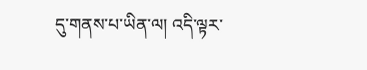དུ་གནས་པ་ཡིན་ལ། འདི་ལྟར་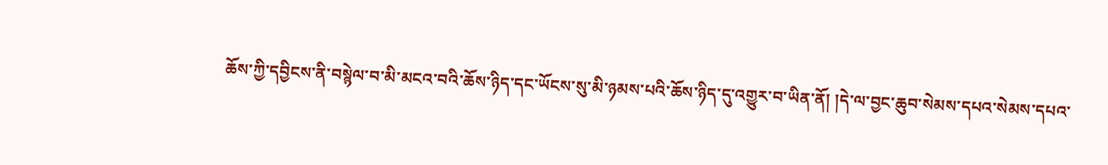ཆོས་ཀྱི་དབྱིངས་ནི་བསྙེལ་བ་མི་མངའ་བའི་ཆོས་ཉིད་དང་ཡོངས་སུ་མི་ཉམས་པའི་ཆོས་ཉིད་དུ་འགྱུར་བ་ཡིན་ནོ། །དེ་ལ་བྱང་ཆུབ་སེམས་དཔའ་སེམས་དཔའ་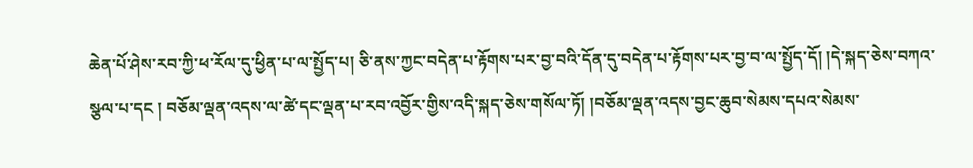ཆེན་པོ་ཤེས་རབ་ཀྱི་ཕ་རོལ་དུ་ཕྱིན་པ་ལ་སྤྱོད་པ། ཅི་ནས་ཀྱང་བདེན་པ་རྟོགས་པར་བྱ་བའི་དོན་དུ་བདེན་པ་རྟོགས་པར་བྱ་བ་ལ་སྤྱོད་དོ། །དེ་སྐད་ཅེས་བཀའ་སྩལ་པ་དང ། བཅོམ་ལྡན་འདས་ལ་ཚེ་དང་ལྡན་པ་རབ་འབྱོར་གྱིས་འདི་སྐད་ཅེས་གསོལ་ཏོ། །བཅོམ་ལྡན་འདས་བྱང་ཆུབ་སེམས་དཔའ་སེམས་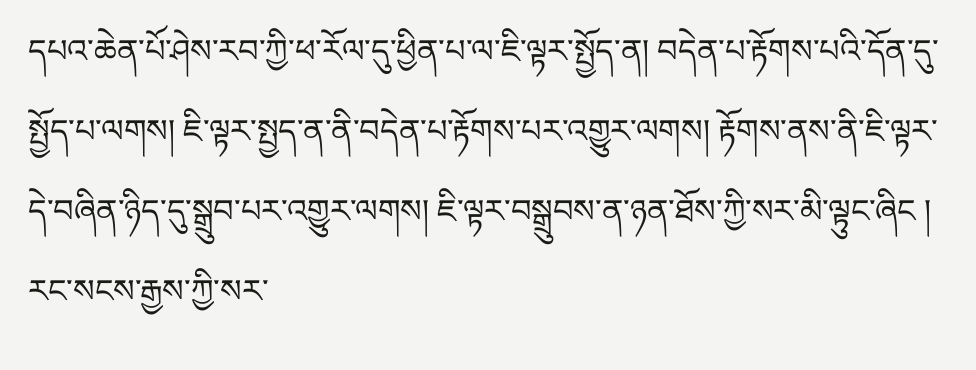དཔའ་ཆེན་པོ་ཤེས་རབ་ཀྱི་ཕ་རོལ་དུ་ཕྱིན་པ་ལ་ཇི་ལྟར་སྤྱོད་ན། བདེན་པ་རྟོགས་པའི་དོན་དུ་སྤྱོད་པ་ལགས། ཇི་ལྟར་སྤྱད་ན་ནི་བདེན་པ་རྟོགས་པར་འགྱུར་ལགས། རྟོགས་ནས་ནི་ཇི་ལྟར་དེ་བཞིན་ཉིད་དུ་སྒྲུབ་པར་འགྱུར་ལགས། ཇི་ལྟར་བསྒྲུབས་ན་ཉན་ཐོས་ཀྱི་སར་མི་ལྟུང་ཞིང ། རང་སངས་རྒྱས་ཀྱི་སར་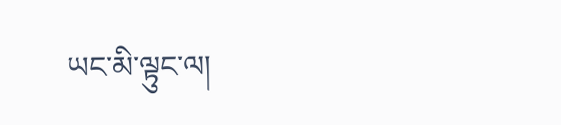ཡང་མི་ལྟུང་ལ།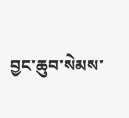བྱང་ཆུབ་སེམས་